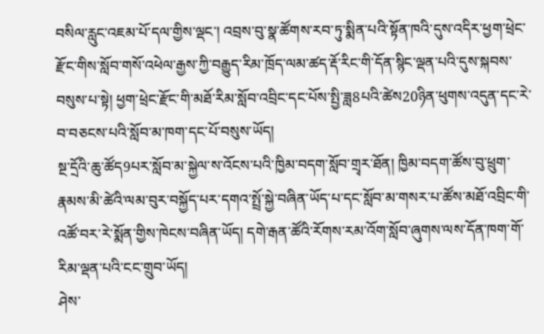བསིལ་རླུང་འཇམ་པོ་དལ་གྱིས་ལྡང་། འབྲས་བུ་སྣ་ཚོགས་རབ་ཏུ་སྨིན་པའི་སྟོན་ཁའི་དུས་འདིར་ཕྱག་ཕྲེང་རྫོང་གིས་སློབ་གསོ་འཕེལ་རྒྱས་ཀྱི་བརྒྱུད་རིམ་ཁྲོད་ལམ་ཚད་རྡོ་རིང་གི་དོན་སྙིང་ལྡན་པའི་དུས་སྐབས་བསུས་པ་སྟེ། ཕྱག་ཕྲེང་རྫོང་གི་མཐོ་རིམ་སློབ་འབྲིང་དང་པོས་སྤྱི་ཟླ8པའི་ཚེས20ཉིན་ཕུགས་འདུན་དང་རེ་བ་བཅངས་པའི་སློབ་མ་ཁག་དང་པོ་བསུས་ཡོད།
སྔ་དྲོའི་ཆུ་ཚོད9པར་སློབ་མ་སྐྱེལ་ས་འོངས་པའི་ཁྱིམ་བདག་སློབ་གྲྭར་ཐོན། ཁྱིམ་བདག་ཚོས་བུ་ཕྲུག་རྣམས་མི་ཚེའི་ལམ་བུར་བསྐྱོད་པར་དགའ་སྤྲོ་སྐྱེ་བཞིན་ཡོད་པ་དང་སློབ་མ་གསར་པ་ཚོས་མཐོ་འབྲིང་གི་འཚོ་བར་རེ་སྨོན་གྱིས་ཁེངས་བཞིན་ཡོད། དགེ་རྒན་ཚོའི་རོགས་རམ་འོག་སློབ་ཞུགས་ལས་དོན་ཁག་གོ་རིམ་ལྡན་པའི་ངང་གྲུབ་ཡོད།
ཤེས་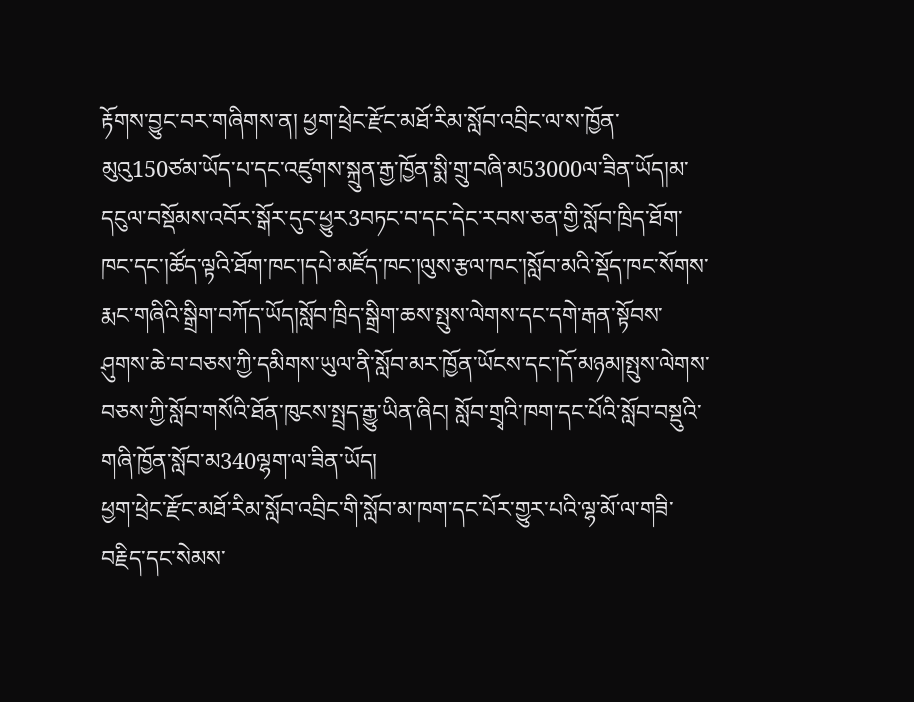རྟོགས་བྱུང་བར་གཞིགས་ན། ཕྱག་ཕྲེང་རྫོང་མཐོ་རིམ་སློབ་འབྲིང་ལ་ས་ཁྱོན་མུའུ150ཙམ་ཡོད་པ་དང་འཛུགས་སྐྲུན་རྒྱ་ཁྱོན་སྨི་གྲུ་བཞི་མ53000ལ་ཟིན་ཡོད།མ་དངུལ་བསྡོམས་འབོར་སྒོར་དུང་ཕྱུར3བཏང་བ་དང་དེང་རབས་ཅན་གྱི་སློབ་ཁྲིད་ཐོག་ཁང་དང་།ཚོད་ལྟའི་ཐོག་ཁང་།དཔེ་མཛོད་ཁང་།ལུས་རྩལ་ཁང་།སློབ་མའི་སྡོད་ཁང་སོགས་རྨང་གཞིའི་སྒྲིག་བཀོད་ཡོད།སློབ་ཁྲིད་སྒྲིག་ཆས་སྤུས་ལེགས་དང་དགེ་རྒན་སྟོབས་ཤུགས་ཆེ་བ་བཅས་ཀྱི་དམིགས་ཡུལ་ནི་སློབ་མར་ཁྱོན་ཡོངས་དང་།དོ་མཉམ།སྤུས་ལེགས་བཅས་ཀྱི་སློབ་གསོའི་ཐོན་ཁུངས་སྤྲད་རྒྱུ་ཡིན་ཞིང། སློབ་གྲྭའི་ཁག་དང་པོའི་སློབ་བསྡུའི་གཞི་ཁྱོན་སློབ་མ340ལྷག་ལ་ཟིན་ཡོད།
ཕྱག་ཕྲེང་རྫོང་མཐོ་རིམ་སློབ་འབྲིང་གི་སློབ་མ་ཁག་དང་པོར་གྱུར་པའི་ལྷ་མོ་ལ་གཟི་བརྗིད་དང་སེམས་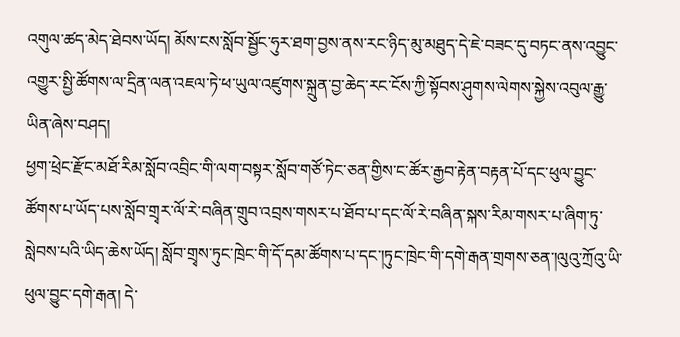འགུལ་ཚད་མེད་ཐེབས་ཡོད། མོས་ངས་སློབ་སྦྱོང་ཧུར་ཐག་བྱས་ནས་རང་ཉིད་མུ་མཐུད་དེ་ཇེ་བཟང་དུ་བཏང་ནས་འབྱུང་འགྱུར་སྤྱི་ཚོགས་ལ་དྲིན་ལན་འཇལ་ཏེ་ཕ་ཡུལ་འཛུགས་སྐྲུན་བྱ་ཆེད་རང་ངོས་ཀྱི་སྟོབས་ཤུགས་ལེགས་སྐྱེས་འབུལ་རྒྱུ་ཡིན་ཞེས་བཤད།
ཕྱག་ཕྲེང་རྫོང་མཐོ་རིམ་སློབ་འབྲིང་གི་ལག་བསྟར་སློབ་གཙོ་ཏེང་ཅན་གྱིས་ང་ཚོར་རྒྱབ་རྟེན་བརྟན་པོ་དང་ཕུལ་བྱུང་ཚོགས་པ་ཡོད་པས་སློབ་གྲྭར་ལོ་རེ་བཞིན་གྲུབ་འབྲས་གསར་པ་ཐོབ་པ་དང་ལོ་རེ་བཞིན་སྐས་རིམ་གསར་པ་ཞིག་ཏུ་སླེབས་པའི་ཡིད་ཆེས་ཡོད། སློབ་གྲྭས་ཏུང་ཁྲེང་གི་དོ་དམ་ཚོགས་པ་དང་།ཏུང་ཁྲེང་གི་དགེ་རྒན་གྲགས་ཅན་།ལུའུ་ཀྲོའུ་ཡི་ཕུལ་བྱུང་དགེ་རྒན། དེ་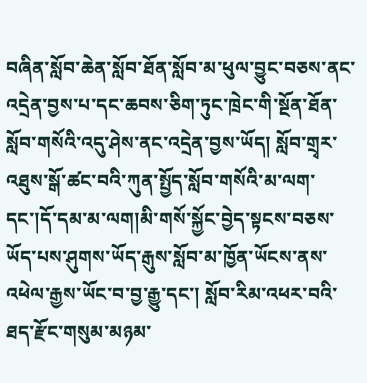བཞིན་སློབ་ཆེན་སློབ་ཐོན་སློབ་མ་ཕུལ་བྱུང་བཅས་ནང་འདྲེན་བྱས་པ་དང་ཆབས་ཅིག་ཏུང་ཁྲེང་གི་སྔོན་ཐོན་སློབ་གསོའི་འདུ་ཤེས་ནང་འདྲེན་བྱས་ཡོད། སློབ་གྲྭར་འཐུས་སྒོ་ཚང་བའི་ཀུན་སྤྱོད་སློབ་གསོའི་མ་ལག་དང་།དོ་དམ་མ་ལག།མི་གསོ་སྐྱོང་བྱེད་སྟངས་བཅས་ཡོད་པས་ཤུགས་ཡོད་རྒུས་སློབ་མ་ཁྱོན་ཡོངས་ནས་འཕེལ་རྒྱས་ཡོང་བ་བྱ་རྒྱུ་དང་། སློབ་རིམ་འཕར་བའི་ཐད་རྫོང་གསུམ་མཉམ་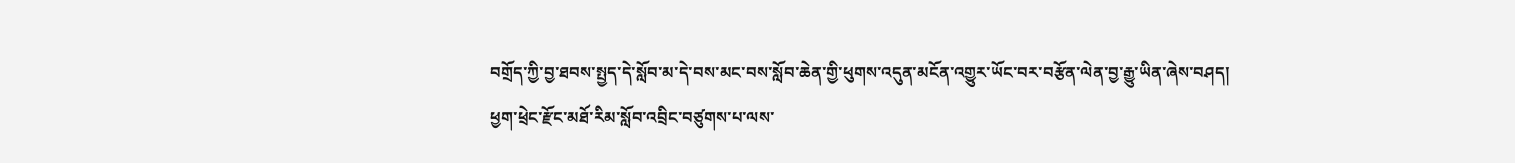བགྲོད་ཀྱི་བྱ་ཐབས་སྤྱད་དེ་སློབ་མ་དེ་བས་མང་བས་སློབ་ཆེན་གྱི་ཕུགས་འདུན་མངོན་འགྱུར་ཡོང་བར་བརྩོན་ལེན་བྱ་རྒྱུ་ཡིན་ཞེས་བཤད།
ཕྱག་ཕྲེང་རྫོང་མཐོ་རིམ་སློབ་འབྲིང་བཙུགས་པ་ལས་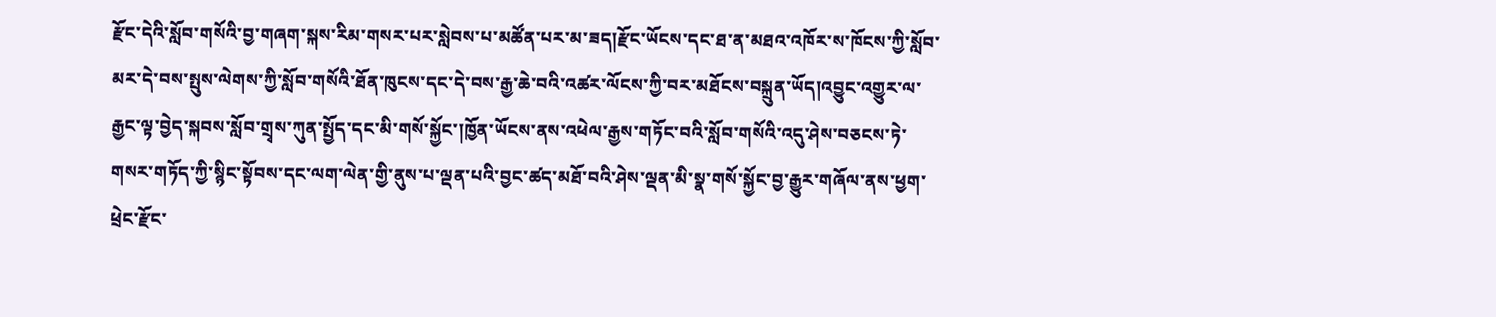རྫོང་དེའི་སློབ་གསོའི་བྱ་གཞག་སྐས་རིམ་གསར་པར་སླེབས་པ་མཚོན་པར་མ་ཟད།རྫོང་ཡོངས་དང་ཐ་ན་མཐའ་འཁོར་ས་ཁོངས་ཀྱི་སློབ་མར་དེ་བས་སྤུས་ལེགས་ཀྱི་སློབ་གསོའི་ཐོན་ཁུངས་དང་དེ་བས་རྒྱ་ཆེ་བའི་འཚར་ལོངས་ཀྱི་བར་མཐོངས་བསྐྲུན་ཡོད།འབྱུང་འགྱུར་ལ་རྒྱང་ལྟ་བྱེད་སྐབས་སློབ་གྲྭས་ཀུན་སྤྱོད་དང་མི་གསོ་སྐྱོང་།ཁྱོན་ཡོངས་ནས་འཕེལ་རྒྱས་གཏོང་བའི་སློབ་གསོའི་འདུ་ཤེས་བཅངས་ཏེ་གསར་གཏོད་ཀྱི་སྙིང་སྟོབས་དང་ལག་ལེན་གྱི་ནུས་པ་ལྡན་པའི་བྱང་ཚད་མཐོ་བའི་ཤེས་ལྡན་མི་སྣ་གསོ་སྐྱོང་བྱ་རྒྱུར་གཞོལ་ནས་ཕྱག་ཕྲེང་རྫོང་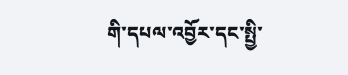གི་དཔལ་འབྱོར་དང་སྤྱི་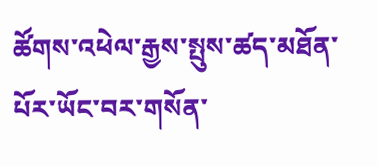ཚོགས་འཕེལ་རྒྱས་སྤུས་ཚད་མཐོན་པོར་ཡོང་བར་གསོན་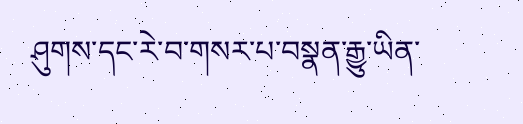ཤུགས་དང་རེ་བ་གསར་པ་བསྣན་རྒྱུ་ཡིན་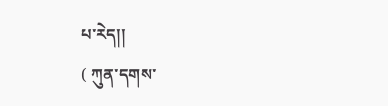པ་རེད།།
( ཀུན་དགས་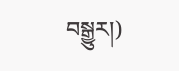བསྒྱུར།)